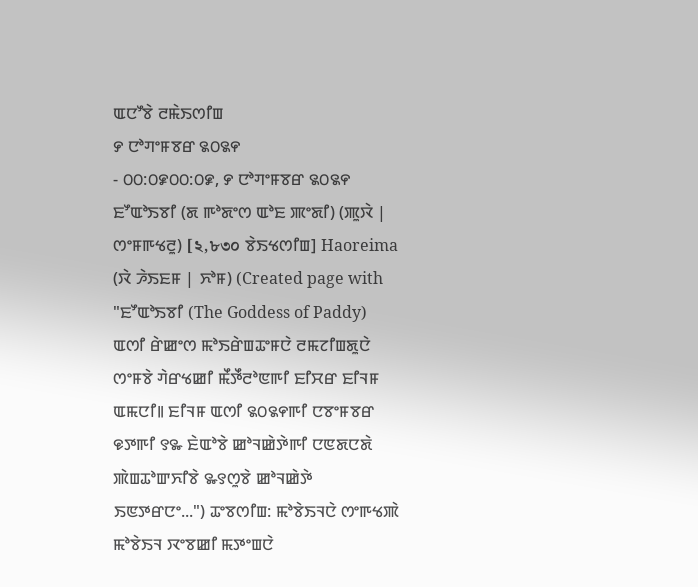ꯑꯅꯧꯕꯥ ꯂꯃꯥꯏꯁꯤꯡ
꯸ ꯅꯣꯚꯦꯝꯕꯔ ꯲꯰꯲꯵
- ꯰꯰:꯰꯹꯰꯰:꯰꯹, ꯸ ꯅꯣꯚꯦꯝꯕꯔ ꯲꯰꯲꯵ ꯐꯧꯑꯣꯏꯕꯤ (ꯗ ꯒꯣꯗꯦꯁ ꯑꯣꯐ ꯄꯦꯗꯤ) (ꯄꯨꯋꯥ | ꯁꯦꯝꯒꯠꯂꯨ) [২,৮৩০ ꯕꯥꯏꯠꯁꯤꯡ] Haoreima (ꯋꯥ ꯍꯥꯏꯐꯝ | ꯈꯣꯝ) (Created page with "ꯐꯧꯑꯣꯏꯕꯤ (The Goddess of Paddy) ꯑꯁꯤ ꯔꯥꯀꯦꯁ ꯃꯣꯏꯔꯥꯡꯊꯦꯝꯅꯥ ꯂꯃꯖꯤꯡꯗꯨꯅꯥ ꯁꯦꯝꯕꯥ ꯚꯥꯔꯠꯀꯤ ꯃꯩꯇꯩꯂꯣꯟꯒꯤ ꯐꯤꯆꯔ ꯐꯤꯜꯝ ꯑꯃꯅꯤ꯫ ꯐꯤꯜꯝ ꯑꯁꯤ ꯲꯰꯲꯵ꯒꯤ ꯅꯕꯦꯝꯕꯔ ꯶ꯇꯒꯤ ꯱꯳ ꯐꯥꯑꯣꯕꯥ ꯀꯣꯜꯀꯥꯇꯥꯒꯤ ꯅꯟꯗꯅꯗꯥ ꯄꯥꯡꯊꯣꯛꯈꯤꯕꯥ ꯳꯱ꯁꯨꯕꯥ ꯀꯣꯜꯀꯥꯇꯥ ꯏꯟꯇꯔꯅꯦ...") ꯊꯦꯕꯁꯤꯡ: ꯃꯣꯕꯥꯏꯜꯅꯥ ꯁꯦꯒꯠꯄꯥ ꯃꯣꯕꯥꯏꯜ ꯋꯦꯕꯀꯤ ꯃꯇꯦꯡꯅꯥ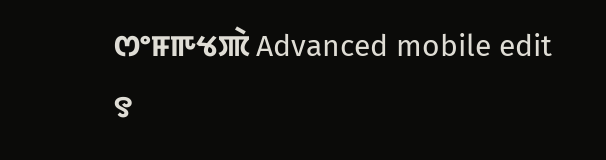ꯁꯦꯝꯒꯠꯄꯥ Advanced mobile edit
꯱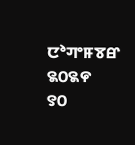ꯅꯣꯚꯦꯝꯕꯔ ꯲꯰꯲꯵
꯱꯰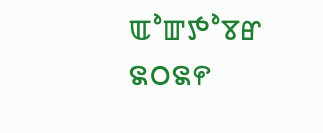ꯑꯣꯛꯇꯣꯕꯔ ꯲꯰꯲꯵